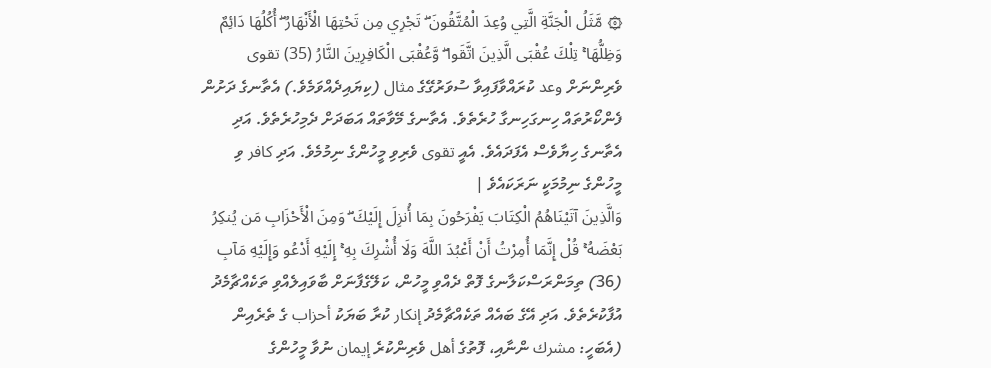۞ مَّثَلُ الْجَنَّةِ الَّتِي وُعِدَ الْمُتَّقُونَ ۖ تَجْرِي مِن تَحْتِهَا الْأَنْهَارُ ۖ أُكُلُهَا دَائِمٌ وَظِلُّهَا ۚ تِلْكَ عُقْبَى الَّذِينَ اتَّقَوا ۖ وَّعُقْبَى الْكَافِرِينَ النَّارُ (35) تقوى ވެރިންނަށް وعد ކުރައްވާފައިވާ ސުވަރުގޭގެ مثال (ކިޔައިދެއްވަމެވެ.) އެތާނގެ ދަށުން ފެންކޯރުތައް ހިނގަހިނގާ ހުރެތެވެ. އެތާނގެ މޭވާތައް އަބަދަށް ދެމިހުރެތެވެ. އަދި އެތާނގެ ހިޔާވެސް އެފަދައެވެ. އެއީ تقوى ވެރިވި މީހުންގެ ނިމުމެވެ. އަދި كافر ވި މީހުންގެ ނިމުމަކީ ނަރަކައެވެ |
وَالَّذِينَ آتَيْنَاهُمُ الْكِتَابَ يَفْرَحُونَ بِمَا أُنزِلَ إِلَيْكَ ۖ وَمِنَ الْأَحْزَابِ مَن يُنكِرُ بَعْضَهُ ۚ قُلْ إِنَّمَا أُمِرْتُ أَنْ أَعْبُدَ اللَّهَ وَلَا أُشْرِكَ بِهِ ۚ إِلَيْهِ أَدْعُو وَإِلَيْهِ مَآبِ (36) ތިމަންރަސްކަލާނގެ ފޮތް ދެއްވި މީހުން، ކަލޭގެފާނަށް ބާވައިލެއްވި ތަކެއްޗާމެދު އުފާކުރެތެވެ. އަދި އޭގެ ބައެއް ތަކެއްޗާމެދު إنكار ކުރާ ބަޔަކު أحزاب ގެ ތެރެއިން (އެބަހީ: مشرك ންނާއި، ފޮތުގެ أهل ވެރިންކުރެ إيمان ނުވާ މީހުންގެ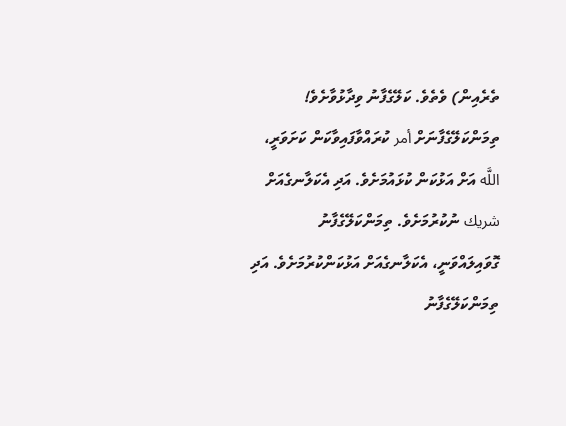ތެރެއިން) ވެތެވެ. ކަލޭގެފާނު ވިދާޅުވާށެވެ! ތިމަންކަލޭގެފާނަށް أمر ކުރައްވާފައިވާކަން ކަށަވަރީ، اللَّه އަށް އަޅުކަން ކުޅައުމަށެވެ. އަދި އެކަލާނގެއަށް شريك ނުކުރުމަށެވެ. ތިމަންކަލޭގެފާނު ގޮވައިލައްވަނީ، އެކަލާނގެއަށް އަޅުކަންކުރުމަށެވެ. އަދި ތިމަންކަލޭގެފާނު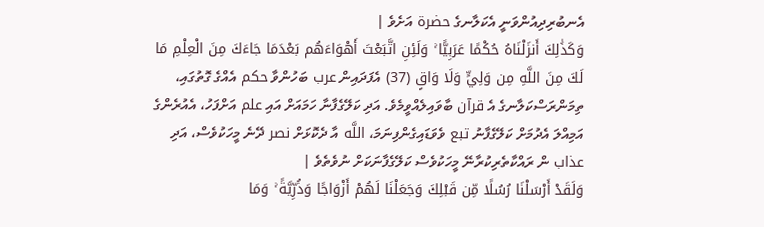އެނބުރިދިއުންވަނީ އެކަލާނގެ حضرة އަށެވެ |
وَكَذَٰلِكَ أَنزَلْنَاهُ حُكْمًا عَرَبِيًّا ۚ وَلَئِنِ اتَّبَعْتَ أَهْوَاءَهُم بَعْدَمَا جَاءَكَ مِنَ الْعِلْمِ مَا لَكَ مِنَ اللَّهِ مِن وَلِيٍّ وَلَا وَاقٍ (37) އެފަދައިން عرب ބަހުންވާ حكم އެއްގެ ގޮތުގައި، ތިމަންރަސްކަލާނގެ އެ قرآن ބާވައިލެއްވީމެވެ. އަދި ކަލޭގެފާނާ ހަމައަށް އައި علم އަށްފަހު، އެއުރެންގެ އަމިއްލަ އެދުމަށް ކަލޭގެފާނު تبع ވެވަޑައިގެންފިނަމަ، اللَّه އާ ދެކޮޅަށް نصر ދޭނެ މީހަކުވެސް، އަދި عذاب ން ރައްކާތެރިކުރާނޭ މީހަކުވެސް ކަލޭގެފާނަކަށް ނުވެތެވެ |
وَلَقَدْ أَرْسَلْنَا رُسُلًا مِّن قَبْلِكَ وَجَعَلْنَا لَهُمْ أَزْوَاجًا وَذُرِّيَّةً ۚ وَمَا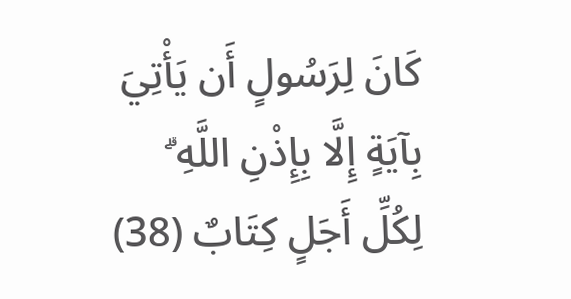كَانَ لِرَسُولٍ أَن يَأْتِيَ بِآيَةٍ إِلَّا بِإِذْنِ اللَّهِ ۗ لِكُلِّ أَجَلٍ كِتَابٌ (38)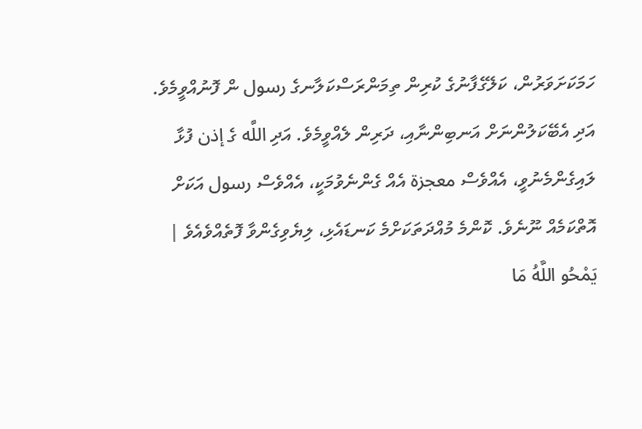ހަމަކަށަވަރުން، ކަލޭގެފާނުގެ ކުރިން ތިމަންރަސްކަލާނގެ رسول ން ފޮނުއްވީމެވެ. އަދި އެބޭކަލުންނަށް އަނބިންނާއި، ދަރިން ލެއްވީމެވެ. އަދި اللَّه ގެ إذن ފުޅާ ލައިގެންމެނުވީ، އެއްވެސް معجزة އެއް ގެންނެވުމަކީ، އެއްވެސް رسول އަކަށް އޮތްކަމެއް ނޫނެވެ. ކޮންމެ މުއްދަތަކަށްމެ ކަނޑައެޅި، ލިޔެވިގެންވާ ފޮތެއްވެއެވެ |
يَمْحُو اللَّهُ مَا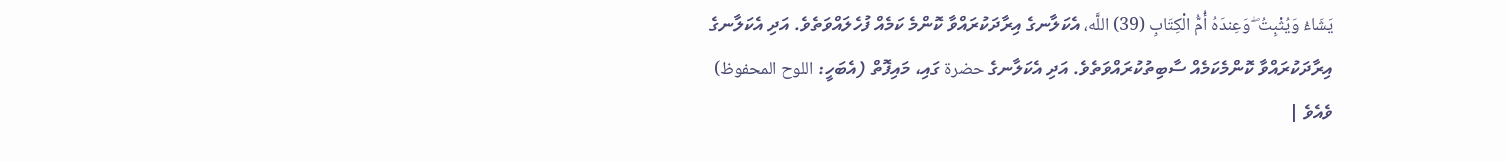يَشَاءُ وَيُثْبِتُ ۖ وَعِندَهُ أُمُّ الْكِتَابِ (39) اللَّه، އެކަލާނގެ އިރާދަކުރައްވާ ކޮންމެ ކަމެއް ފުހެލައްވަތެވެ. އަދި އެކަލާނގެ އިރާދަކުރައްވާ ކޮންމެކަމެއް ސާބިތުކުރައްވަތެވެ. އަދި އެކަލާނގެ حضرة ގައި، މައިފޮތް (އެބަހީ: اللوح المحفوظ) ވެއެވެ |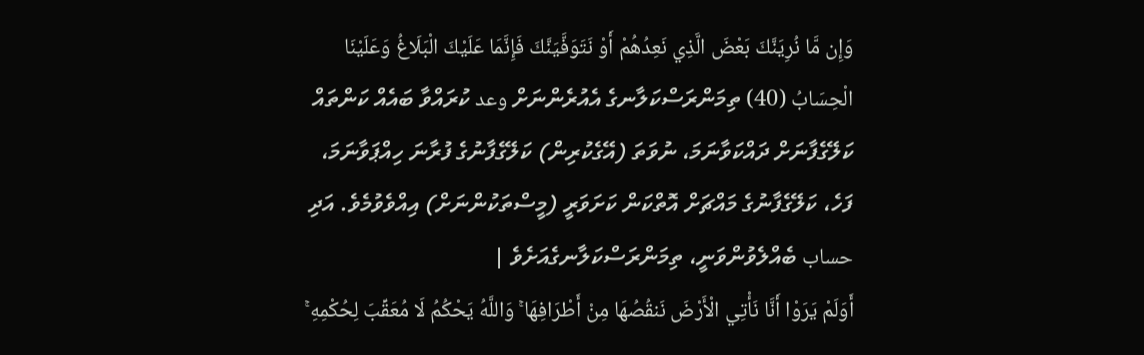وَإِن مَّا نُرِيَنَّكَ بَعْضَ الَّذِي نَعِدُهُمْ أَوْ نَتَوَفَّيَنَّكَ فَإِنَّمَا عَلَيْكَ الْبَلَاغُ وَعَلَيْنَا الْحِسَابُ (40) ތިމަންރަސްކަލާނގެ އެއުރެންނަށް وعد ކުރައްވާ ބައެއް ކަންތައް ކަލޭގެފާނަށް ދައްކަވާނަމަ، ނުވަތަ (އޭގެކުރިން) ކަލޭގެފާނުގެ ފުރާނަ ހިއްޕަވާނަމަ، ފަހެ، ކަލޭގެފާނުގެ މައްޗަށް އޮތްކަން ކަށަވަރީ (މީސްތަކުންނަށް) އިއްވެވުމެވެ. އަދި حساب ބެއްލެވުންވަނީ، ތިމަންރަސްކަލާނގެއަށެވެ |
أَوَلَمْ يَرَوْا أَنَّا نَأْتِي الْأَرْضَ نَنقُصُهَا مِنْ أَطْرَافِهَا ۚ وَاللَّهُ يَحْكُمُ لَا مُعَقِّبَ لِحُكْمِهِ ۚ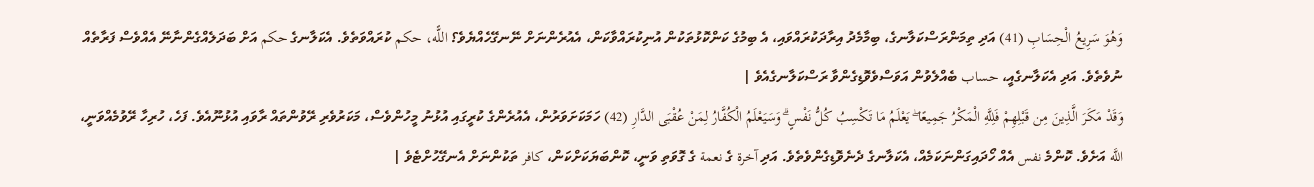وَهُوَ سَرِيعُ الْحِسَابِ (41) އަދި ތިމަންރަސްކަލާނގެ، ބިމާމެދު އިރާދަކުރައްވައި، އެ ބިމުގެ ކަންކޮޅުތަކުން އުނިކުރައްވާކަން، އެއުރެންނަށް ނޭނގޭހެއްޔެވެ؟ اللًّه، حكم ކުރައްވަތެވެ. އެކަލާނގެ حكم އަށް ބަދަލެއްގެންނާނޭ އެއްވެސް ފަރާތެއް ނުވެތެވެ. އަދި އެކަލާނގެއީ، حساب ބެއްލެވުން އަވަސްވެވޮޑިގެންވާ ރަސްކަލާނގެއެވެ |
وَقَدْ مَكَرَ الَّذِينَ مِن قَبْلِهِمْ فَلِلَّهِ الْمَكْرُ جَمِيعًا ۖ يَعْلَمُ مَا تَكْسِبُ كُلُّ نَفْسٍ ۗ وَسَيَعْلَمُ الْكُفَّارُ لِمَنْ عُقْبَى الدَّارِ (42) ހަމަކަށަވަރުން، އެއުރެންގެ ކުރީގައި އުޅުނު މީހުންވެސް، މަކަރުވެރި ރޭވުންތައް ރާވައި އުޅުނޫއެވެ. ފަހެ، ހުރިހާ ރޭވުމެއްވަނީ، اللَّه އަށެވެ. ކޮންމެ نفس އެއް ހޯދައިގަންނަކަމެއް، އެކަލާނގެ ދެނެވޮޑިގެންވެތެވެ. އަދި آخرة ގެ نعمة ގެ ގޮވަތި ވަނީ، ކޮންބަޔަކަށްކަން، كافر ތަކުންނަށް އެނގޭހުށްޓެވެ |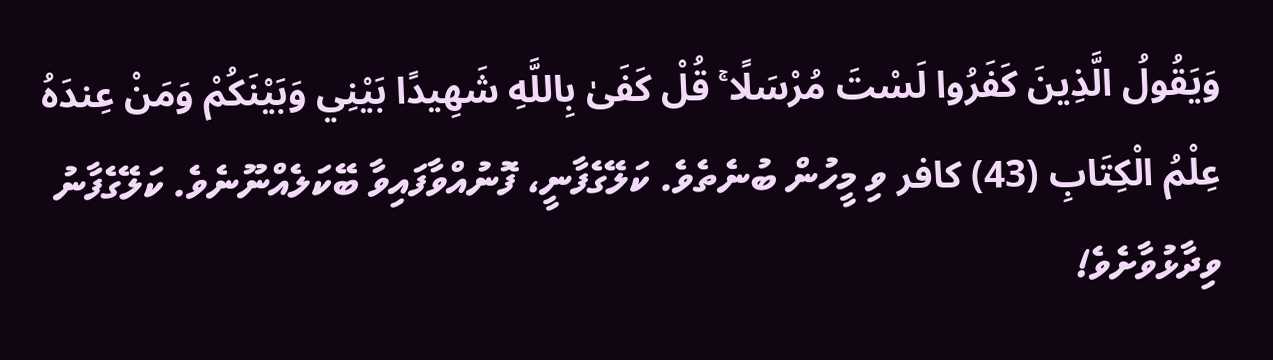وَيَقُولُ الَّذِينَ كَفَرُوا لَسْتَ مُرْسَلًا ۚ قُلْ كَفَىٰ بِاللَّهِ شَهِيدًا بَيْنِي وَبَيْنَكُمْ وَمَنْ عِندَهُ عِلْمُ الْكِتَابِ (43) كافر ވި މީހުން ބުނެތެވެ. ކަލޭގެފާނީ، ފޮނުއްވާފައިވާ ބޭކަލެއްނޫނެވެ. ކަލޭގެފާނު ވިދާޅުވާށެވެ!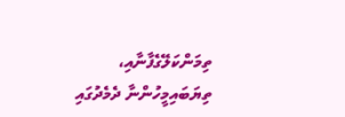ތިމަންކަލޭގެފާނާއި، ތިޔަބައިމީހުންނާ ދެމެދުގައި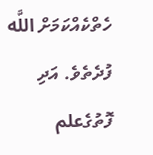ހެތްކެއްކަމަށް اللَّه ފުދެތެވެ. އަދި ފޮތުގެعلم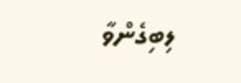ލިބިގެންވާ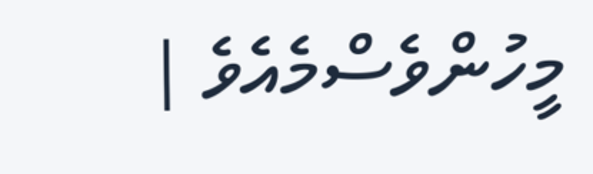މީހުންވެސްމެއެވެ |